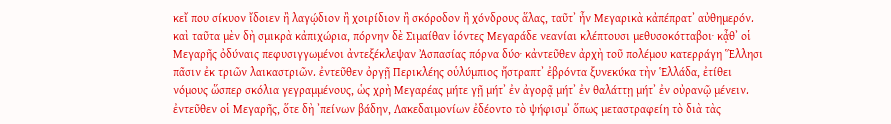κεἴ που σίκυον ἴδοιεν ἢ λαγῴδιον ἢ χοιρίδιον ἢ σκόροδον ἢ χόνδρους ἅλας, ταῦτʼ ἦν Μεγαρικὰ κἀπέπρατʼ αὐθημερόν. καὶ ταῦτα μὲν δὴ σμικρὰ κἀπιχώρια, πόρνην δὲ Σιμαίθαν ἰόντες Μεγαράδε νεανίαι κλέπτουσι μεθυσοκότταβοι· κᾆθʼ οἱ Μεγαρῆς ὀδύναις πεφυσιγγωμένοι ἀντεξέκλεψαν Ἀσπασίας πόρνα δύο· κἀντεῦθεν ἀρχὴ τοῦ πολέμου κατερράγη Ἕλλησι πᾶσιν ἐκ τριῶν λαικαστριῶν. ἐντεῦθεν ὀργῇ Περικλέης οὑλύμπιος ἤστραπτʼ ἐβρόντα ξυνεκύκα τὴν Ἑλλάδα, ἐτίθει νόμους ὥσπερ σκόλια γεγραμμένους, ὡς χρὴ Μεγαρέας μήτε γῇ μήτʼ ἐν ἀγορᾷ μήτʼ ἐν θαλάττῃ μήτʼ ἐν οὐρανῷ μένειν. ἐντεῦθεν οἱ Μεγαρῆς, ὅτε δὴ ʼπείνων βάδην, Λακεδαιμονίων ἐδέοντο τὸ ψήφισμʼ ὅπως μεταστραφείη τὸ διὰ τὰς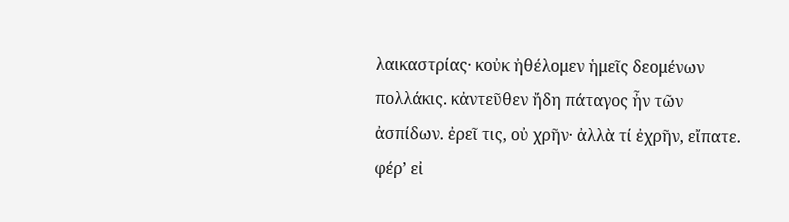λαικαστρίας· κοὐκ ἠθέλομεν ἡμεῖς δεομένων πολλάκις. κἀντεῦθεν ἤδη πάταγος ἦν τῶν ἀσπίδων. ἐρεῖ τις, οὐ χρῆν· ἀλλὰ τί ἐχρῆν, εἴπατε. φέρʼ εἰ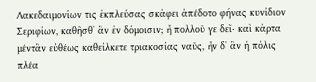Λακεδαιμονίων τις ἐκπλεύσας σκάφει ἀπέδοτο φήνας κυνίδιον Σεριφίων, καθῆσθʼ ἂν ἐν δόμοισιν; ἦ πολλοῦ γε δεῖ· καὶ κάρτα μέντἂν εὐθέως καθείλκετε τριακοσίας ναῦς, ἦν δʼ ἂν ἡ πόλις πλέα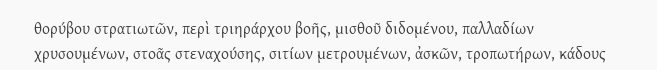θορύβου στρατιωτῶν, περὶ τριηράρχου βοῆς, μισθοῦ διδομένου, παλλαδίων χρυσουμένων, στοᾶς στεναχούσης, σιτίων μετρουμένων, ἀσκῶν, τροπωτήρων, κάδους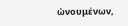ὠνουμένων,